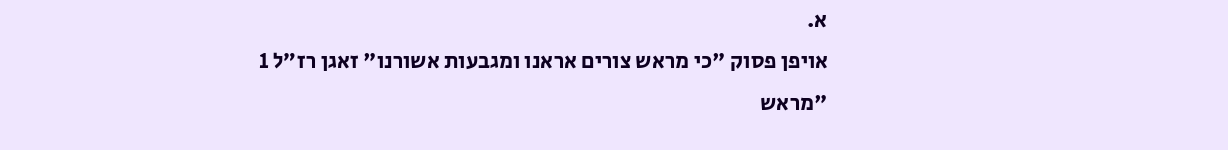א.
אויפן פסוק "כי מראש צורים אראנו ומגבעות אשורנו" זאגן רז״ל 1
"מראש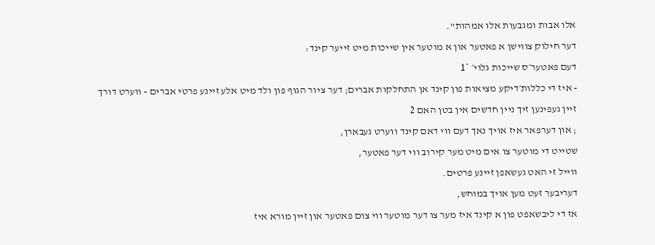אלו אבות ומגבעות אלו אמהות".
דער חילוק צווישן א פאטער און א מוטער אין שייכות מיט זייער קינד:
דעם פאטער׳ס שייכות גלוי׳ *1
- איז די כללות׳דיקע מציאות פון קינד אן התחלקות אברים; דער ציור הגוף פון ולד מיט אלע זיינע פרטי אברים - ווערט דורך זיין געפינען זיך ניין חדשים אין בטן האם 2
; און דערפאר איז אויך נאך דעם ווי דאם קינד ווערט געבארן,
שטייט די מוטער צו אים מיט מער קירוב ווי דער פאטער,
ווייל זי האט געשאפן זיינע פרטים.
דעריבער זעט מען אויך במוחש,
אז די ליבשאפט פון א קינד איז מער צו דער מוטער ווי צום פאטער און זיין מורא איז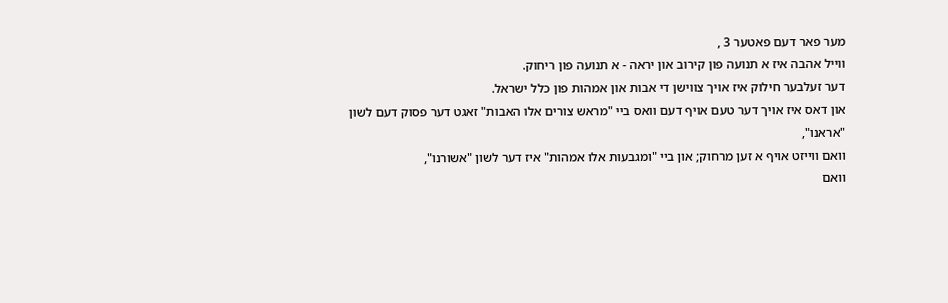מער פאר דעם פאטער 3 ,
ווייל אהבה איז א תנועה פון קירוב און יראה - א תנועה פון ריחוק.
דער זעלבער חילוק איז אויך צווישן די אבות און אמהות פון כלל ישראל.
און דאס איז אויך דער טעם אויף דעם וואס ביי "מראש צורים אלו האבות" זאגט דער פסוק דעם לשון "אראנו",
וואם ווייזט אויף א זען מרחוק; און ביי "ומגבעות אלו אמהות" איז דער לשון "אשורנו",
וואם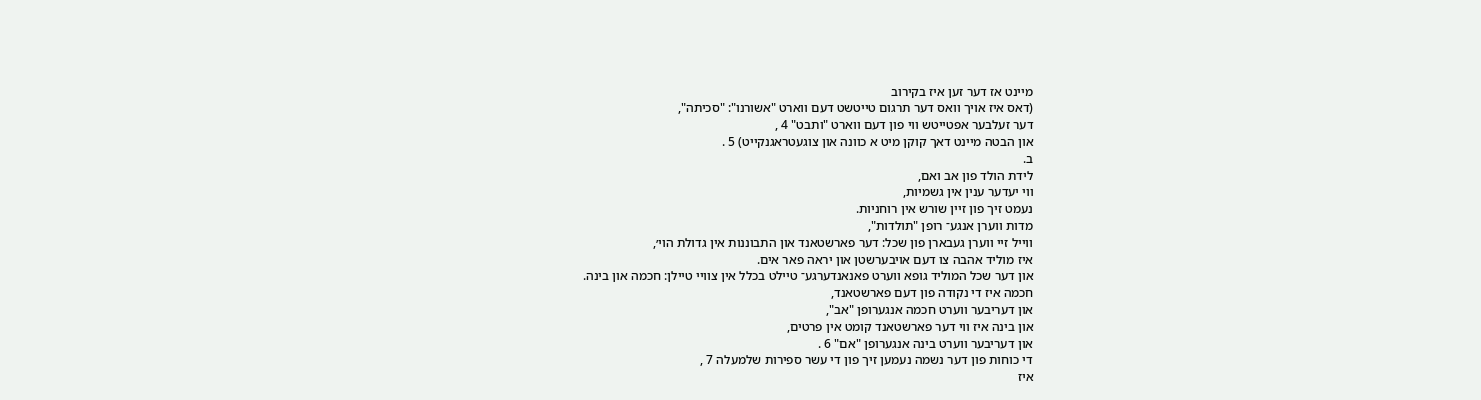מיינט אז דער זען איז בקירוב
(דאס איז אויך וואס דער תרגום טייטשט דעם ווארט "אשורנו": "סכיתה",
דער זעלבער אפטייטש ווי פון דעם ווארט "ותבט" 4 ,
און הבטה מיינט דאך קוקן מיט א כוונה און צוגעטראגנקייט) 5 .
ב.
לידת הולד פון אב ואם,
ווי יעדער ענין אין גשמיות,
נעמט זיך פון זיין שורש אין רוחניות.
מדות ווערן אנגע־ רופן "תולדות",
ווייל זיי ווערן געבארן פון שכל: דער פארשטאנד און התבוננות אין גדולת הוי׳,
איז מוליד אהבה צו דעם אויבערשטן און יראה פאר אים.
און דער שכל המוליד גופא ווערט פאנאנדערגע־ טיילט בכלל אין צוויי טיילן: חכמה און בינה.
חכמה איז די נקודה פון דעם פארשטאנד,
און דעריבער ווערט חכמה אנגערופן "אב",
און בינה איז ווי דער פארשטאנד קומט אין פרטים,
און דעריבער ווערט בינה אנגערופן "אם" 6 .
די כוחות פון דער נשמה נעמען זיך פון די עשר ספירות שלמעלה 7 ,
איז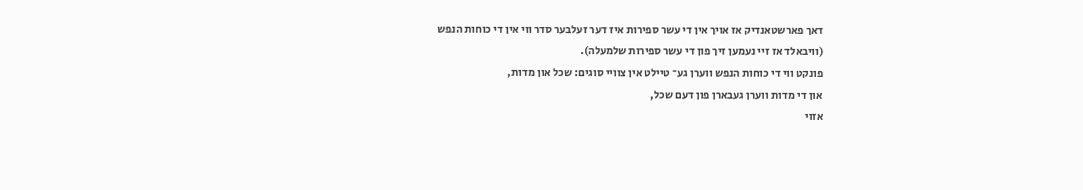דאך פארשטאנדיק אז אויך אין די עשר ספירות איז דער זעלבער סדר ווי אין די כוחות הנפש
(וויבאלד אז זיי נעמען זיך פון די עשר ספירות שלמעלה).
פונקט ווי די כוחות הנפש ווערן גע־ טיילט אין צוויי סוגים: שכל און מדות,
און די מדות ווערן געבארן פון דעם שכל,
אזוי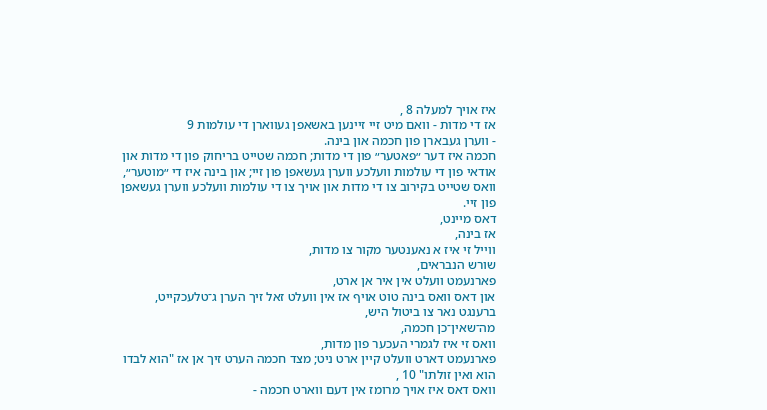איז אויך למעלה 8 ,
אז די מדות - וואם מיט זיי זיינען באשאפן געווארן די עולמות 9
- ווערן געבארן פון חכמה און בינה.
חכמה איז דער ״פאטער״ פון די מדות; חכמה שטייט בריחוק פון די מדות און אודאי פון די עולמות וועלכע ווערן געשאפן פון זיי; און בינה איז די ״מוטער״,
וואס שטײט בקירוב צו די מדות און אויך צו די עולמות וועלכע ווערן געשאפן פון זיי.
דאס מיינט,
אז בינה,
ווייל זי איז א נאענטער מקור צו מדות,
שורש הנבראים,
פארנעמט וועלט אין איר אן ארט,
און דאס וואס בינה טוט אויף אז אין וועלט זאל זיך הערן ג־טלעכקייט,
ברענגט נאר צו ביטול היש,
מה־שאין־כן חכמה,
וואס זי איז לגמרי העכער פון מדות,
פארנעמט דארט וועלט קיין ארט ניט; מצד חכמה הערט זיך אן אז "הוא לבדו הוא ואין זולתו" 10 ,
וואס דאס איז אויך מרומז אין דעם ווארט חכמה -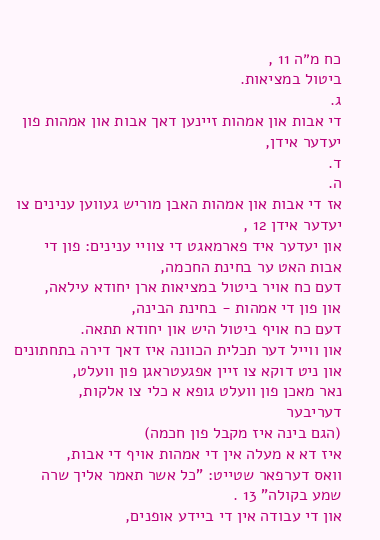כח מ״ה 11 ,
ביטול במציאות.
ג.
די אבות און אמהות זיינען דאך אבות און אמהות פון יעדער אידן,
ד.
ה.
אז די אבות און אמהות האבן מוריש געווען ענינים צו יעדער אידן 12 ,
און יעדער איד פארמאגט די צוויי ענינים: פון די אבות האט ער בחינת החכמה,
דעם כח אויר ביטול במציאות ארן יחודא עילאה,
און פון די אמהות - בחינת הבינה,
דעם כח אויף ביטול היש און יחודא תתאה.
און ווייל דער תכלית הכוונה איז דאך דירה בתחתונים און ניט דוקא צו זיין אפגעטראגן פון וועלט,
נאר מאכן פון וועלט גופא א כלי צו אלקות,
דעריבער
(הגם בינה איז מקבל פון חכמה)
איז דא א מעלה אין די אמהות אויף די אבות,
וואס דערפאר שטייט: "כל אשר תאמר אליך שרה שמע בקולה" 13 .
און די עבודה אין די ביידע אופנים,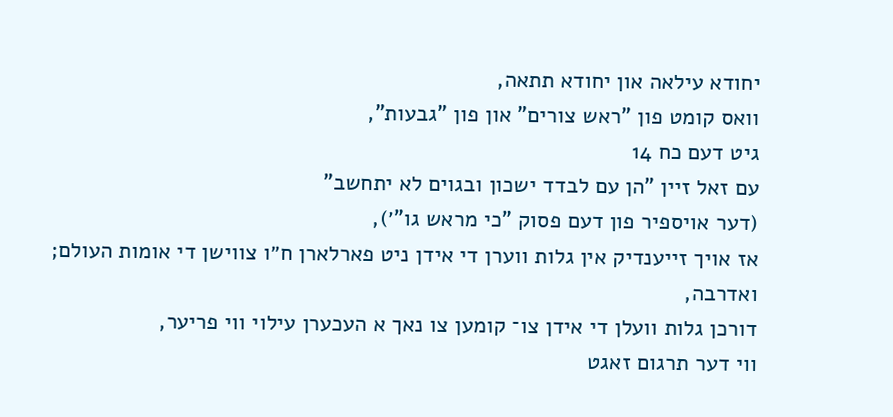יחודא עילאה און יחודא תתאה,
וואס קומט פון "ראש צורים" און פון "גבעות",
גיט דעם כח 14
עם זאל זיין "הן עם לבדד ישכון ובגוים לא יתחשב"
(דער אויספיר פון דעם פסוק "כי מראש גו"׳),
אז אויך זייענדיק אין גלות ווערן די אידן ניט פארלארן ח״ו צווישן די אומות העולם; ואדרבה,
דורכן גלות וועלן די אידן צו־ קומען צו נאך א העכערן עילוי ווי פריער,
ווי דער תרגום זאגט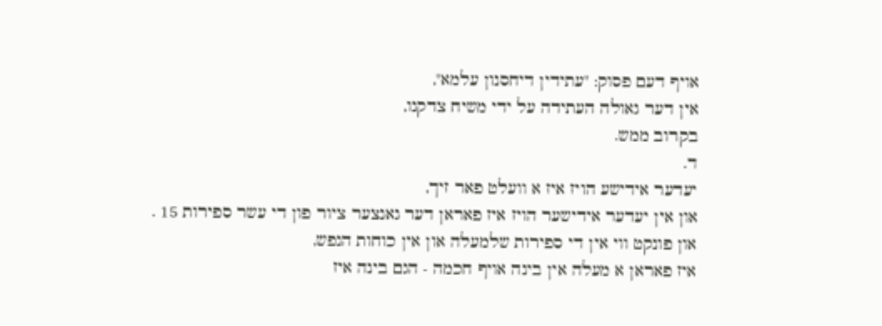אויף דעם פסוק: "עתידין דיחסנון עלמא",
אין דער גאולה העתידה על ידי משיח צדקנו,
בקרוב ממש.
ד.
יעדער אידישע הויז איז א וועלט פאר זיך,
און אין יעדער אידישער הויז איז פאראן דער גאנצער ציור פון די עשר ספירות 15 .
און פונקט ווי אין די ספירות שלמעלה און אין כוחות הנפש,
איז פאראן א מעלה אין בינה אויף חכמה - הגם בינה איז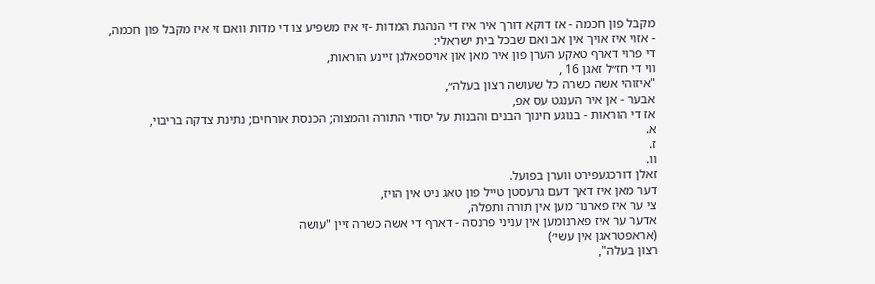מקבל פון חכמה - אז דוקא דורך איר איז די הנהגת המדות -זי איז משפיע צו די מדות וואם זי איז מקבל פון חכמה,
- אזוי איז אויך אין אב ואם שבכל בית ישראלי:
די פרוי דארף טאקע הערן פון איר מאן און אויספאלגן זיינע הוראות,
ווי די חז״ל זאגן 16 ,
"איזוהי אשה כשרה כל שעושה רצון בעלה״,
אבער - אן איר הענגט עס אפ,
אז די הוראות - בנוגע חינוך הבנים והבנות על יסודי התורה והמצוה; הכנסת אורחים; נתינת צדקה בריבוי,
א.
ז.
וו.
זאלן דורכגעפירט ווערן בפועל.
דער מאן איז דאך דעם גרעסטן טייל פון טאג ניט אין הויז,
צי ער איז פארנו־ מען אין תורה ותפלה,
אדער ער איז פארנומען אין עניני פרנסה - דארף די אשה כשרה זיין "עושה
(אראפטראגן אין עשי׳)
רצון בעלה",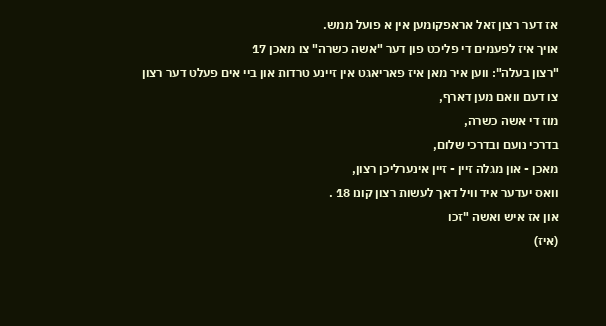אז דער רצון זאל אראפקומען אין א פועל ממש.
אויך איז לפעמים די פליכט פון דער "אשה כשרה" צו מאכן 17
"רצון בעלה": ווען איר מאן איז פאריאגט אין זיינע טרדות און ביי אים פעלט דער רצון צו דעם וואם מען דארף,
מוז די אשה כשרה,
בדרכי נועם ובדרכי שלום,
מאכן - און מגלה זיין - זיין אינערליכן רצון,
וואס יעדער איד וויל דאך לעשות רצון קונו 18 .
און אז איש ואשה "זכו
(איז)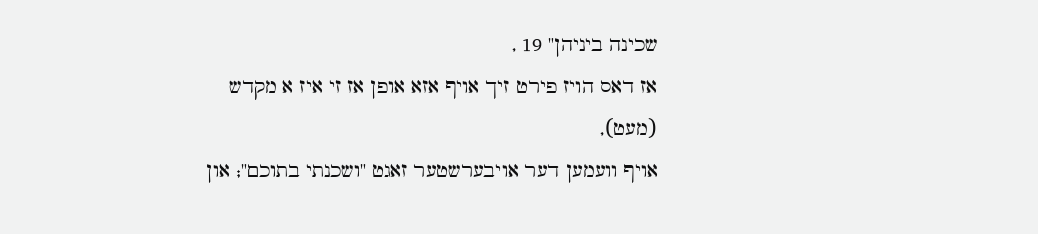שכינה ביניהן" 19 ,
אז דאס הויז פירט זיך אויף אזא אופן אז זי איז א מקדש
(מעט),
אויף וועמען דער אויבערשטער זאגט "ושכנתי בתוכם"; און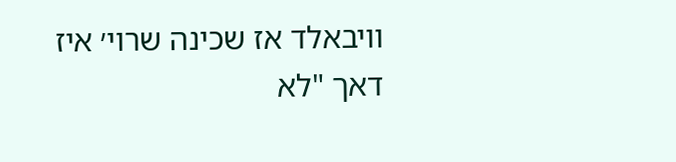וויבאלד אז שכינה שרוי׳ איז דאך "לא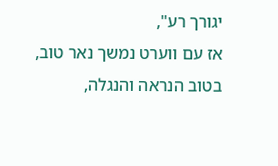יגורך רע",
אז עם ווערט נמשך נאר טוב,
בטוב הנראה והנגלה,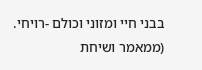בבני חיי ומזוני וכולם -רויחי.
(ממאמר ושיחת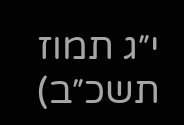י״ג תמוז תשכ״ב)